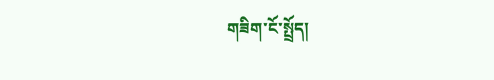གཟིག་ངོ་སྤྲོད།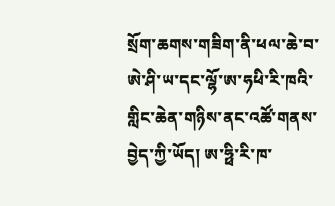སྲོག་ཆགས་གཟིག་ནི་ཕལ་ཆེ་བ་ཨེ་ཤི་ཡ་དང་ལྷོ་ཨ་ཧཕི་རི་ཁའི་གླིང་ཆེན་གཉིས་ནང་འཚོ་གནས་བྱེད་ཀྱི་ཡོད། ཨ་ཧྥི་རི་ཁ་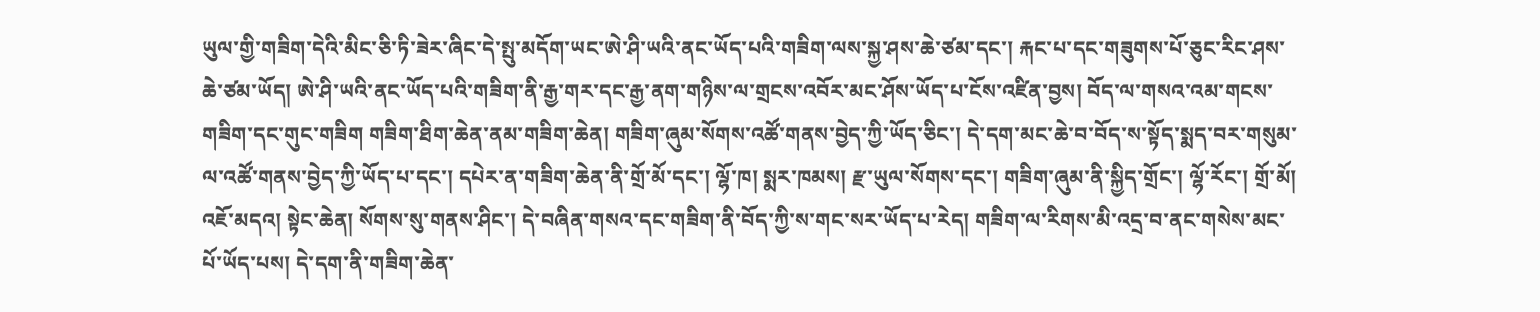ཡུལ་གྱི་གཟིག་དེའི་མིང་ཅི་ཏི་ཟེར་ཞིང་དེ་སྤུ་མདོག་ཡང་ཨེ་ཤི་ཡའི་ནང་ཡོད་པའི་གཟིག་ལས་སྐྱ་ཤས་ཆེ་ཙམ་དང་། རྐང་པ་དང་གཟུགས་པོ་ཅུང་རིང་ཤས་ཆེ་ཙམ་ཡོད། ཨེ་ཤི་ཡའི་ནང་ཡོད་པའི་གཟིག་ནི་རྒྱ་གར་དང་རྒྱ་ནག་གཉིས་ལ་གྲངས་འབོར་མང་ཤོས་ཡོད་པ་ངོས་འཛིན་བྱས། བོད་ལ་གསའ་འམ་གངས་གཟིག་དང་གུང་གཟིག གཟིག་ཐིག་ཆེན་ནམ་གཟིག་ཆེན། གཟིག་ཞུམ་སོགས་འཚོ་གནས་བྱེད་ཀྱི་ཡོད་ཅིང་། དེ་དག་མང་ཆེ་བ་བོད་ས་སྟོད་སྨད་བར་གསུམ་ལ་འཚོ་གནས་བྱེད་ཀྱི་ཡོད་པ་དང་། དཔེར་ན་གཟིག་ཆེན་ནི་གྲོ་མོ་དང་། ལྷོ་ཁ། སྨར་ཁམས། རྫ་ཡུལ་སོགས་དང་། གཟིག་ཞུམ་ནི་སྐྱིད་གྲོང་། ལྷོ་རོང་། གྲོ་མོ། འཇོ་མདའ། སྟེང་ཆེན། སོགས་སུ་གནས་ཤིང་། དེ་བཞིན་གསའ་དང་གཟིག་ནི་བོད་ཀྱི་ས་གང་སར་ཡོད་པ་རེད། གཟིག་ལ་རིགས་མི་འདྲ་བ་ནང་གསེས་མང་པོ་ཡོད་པས། དེ་དག་ནི་གཟིག་ཆེན་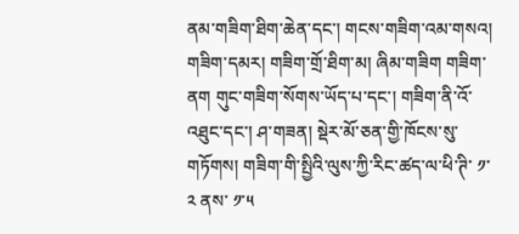ནམ་གཟིག་ཐིག་ཆེན་དང་། གངས་གཟིག་འམ་གསའ། གཟིག་དམར། གཟིག་གྲོ་ཐིག་མ། ཞིམ་གཟིག གཟིག་ནག གུང་གཟིག་སོགས་ཡོད་པ་དང་། གཟིག་ནི་འོ་འཐུང་དང་། ཤ་གཟན། སྡེར་མོ་ཅན་གྱི་ཁོངས་སུ་གཏོགས། གཟིག་གི་སྤྱིའི་ལུས་ཀྱི་རིང་ཚད་ལ་ཕི་ཊི་ ༡་༢ ནས་ ༡་༥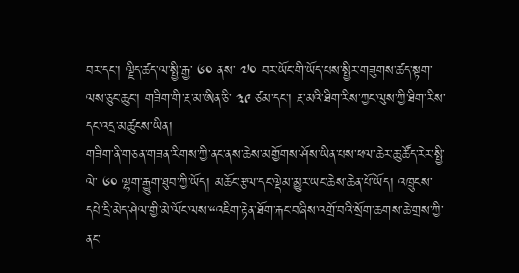བར་དང་། ལྗིད་ཚད་ལ་སྤྱི་རྒྱ་ ༦༠ ནས་ ༧༠ བར་ཡོང་གི་ཡོད་པས་སྤྱིར་གཟུགས་ཚད་སྟག་ལས་ཅུང་ཆུང་། གཟིག་གི་རྔ་མ་ཨིན་ཅི་ ༣༩ ཙམ་དང་། རྔ་མའི་ཐིག་རིས་ཀྱང་ལུས་ཀྱི་ཐིག་རིས་དང་འདྲ་མཚུངས་ཡིན།
གཟིག་ནི་གཅན་གཟན་རིགས་ཀྱི་ནང་ནས་ཆེས་མགྱོགས་ཤོས་ཡིན་པས་ཕལ་ཆེར་ཆུ་ཚོད་རེར་སྤྱི་ལེ་ ༦༠ ལྷག་རྒྱུག་ཐུབ་ཀྱི་ཡོད། མཆོང་རྩལ་དང་ལྡེམ་མྱུར་ཡང་ཆེས་ཆེན་པོ་ཡོད། འཁྲུངས་དཔེ་དྲི་མེད་ཤེལ་གྱི་མེ་ལོང་ལས་“འཇིག་རྟེན་ཐོག་རྐང་བཞིས་འགྲོ་བའི་སྲོག་ཆགས་ཆེ་གྲས་ཀྱི་ནང་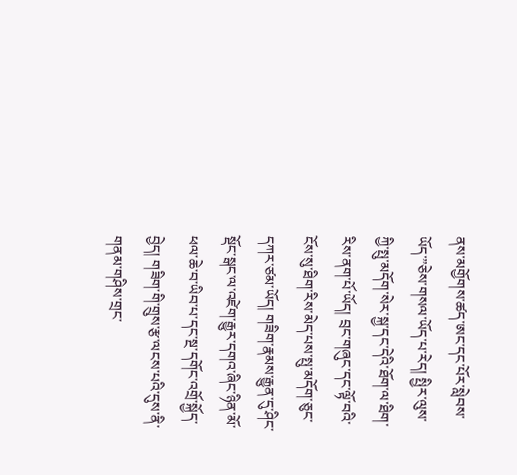ནས་མགྱོགས་ཚད་ཨང་དང་པོར་སླེབས་ཡོད་”ཅེས་གསལ་ཡོད་པ་རེད། སྤྱིར་ལུས་ཀྱི་སྤུ་མདོག་སེར་སྐྱ་དང་དེའི་ཐོག་ལ་ཐིག་རིས་ནག་པོ་ཡོད། བྲང་གཞུང་དང་ལྟོ་བའི་ངོས་སུ་ཐིག་རིས་མེད་པས་སྤུ་མདོག་ཅུང་དཀར་ཙམ་ཡོད། གཟིག་རྣམས་རྒྱུན་དུ་ཤིང་སྡོང་སྒང་ལ་འཛེག་རྒྱུར་དགའ་ཞིང་ཉིན་མོ་ཕལ་ཆེ་བ་ཡིབ་པ་དང་སྔ་དགོང་འགྲོ་སྐྱོད་བྱེད། གཟིག་གི་གྲུས་རྩ་ལངས་པའི་དུས་ནི་གནམ་གཤིས་གྲང་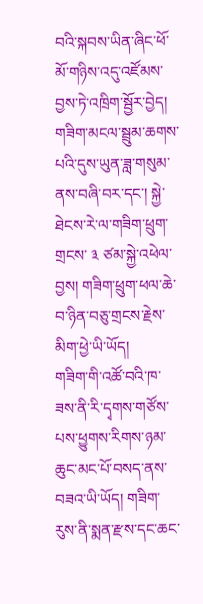བའི་སྐབས་ཡིན་ཞིང་ཕོ་མོ་གཉིས་འདུ་འཛོམས་བྱས་ཏེ་འཁྲིག་སྦྱོར་བྱེད། གཟིག་མངལ་སྦྲུམ་ཆགས་པའི་དུས་ཡུན་ཟླ་གསུམ་ནས་བཞི་བར་དང་། སྐྱེ་ཐེངས་རེ་ལ་གཟིག་ཕྲུག་གྲངས་ ༣ ཙམ་སྐྱེ་འཕེལ་བྱས། གཟིག་ཕྲུག་ཕལ་ཆེ་བ་ཉིན་བཅུ་གྲངས་རྗེས་མིག་ཕྱེ་ཡི་ཡོད།
གཟིག་གི་འཚོ་བའི་ཁ་ཟས་ནི་རི་དྭགས་གཙོས་པས་ཕྱུགས་རིགས་ཉམ་ཆུང་མང་པོ་བསད་ནས་བཟའ་ཡི་ཡོད། གཟིག་རུས་ནི་སྨན་རྫས་དང་ཆང་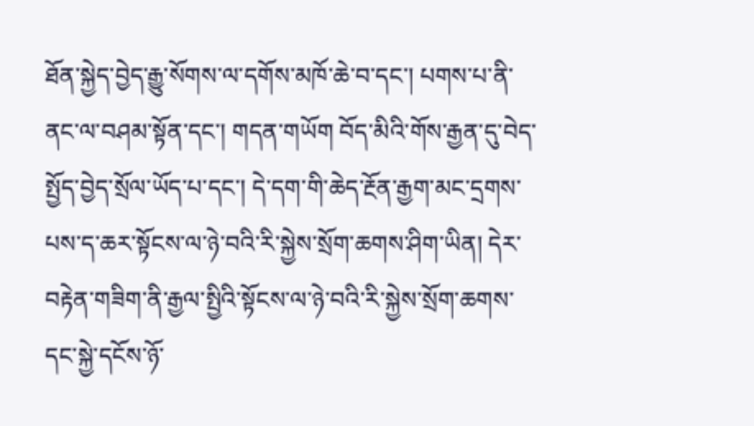ཐོན་སྐྱེད་བྱེད་རྒྱུ་སོགས་ལ་དགོས་མཁོ་ཆེ་བ་དང་། པགས་པ་ནི་ནང་ལ་བཤམ་སྟོན་དང་། གདན་གཡོག བོད་མིའི་གོས་རྒྱན་དུ་བེད་སྤྱོད་བྱེད་སྲོལ་ཡོད་པ་དང་། དེ་དག་གི་ཆེད་རྔོན་རྒྱག་མང་དྲགས་པས་ད་ཆར་སྟོངས་ལ་ཉེ་བའི་རི་སྐྱེས་སྲོག་ཆགས་ཤིག་ཡིན། དེར་བརྟེན་གཟིག་ནི་རྒྱལ་སྤྱིའི་སྟོངས་ལ་ཉེ་བའི་རི་སྐྱེས་སྲོག་ཆགས་དང་སྐྱེ་དངོས་ཉོ་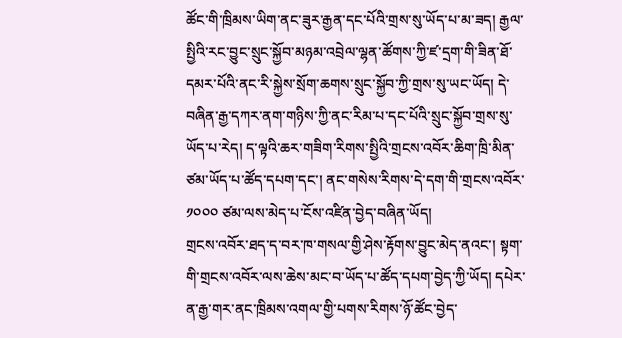ཚོང་གི་ཁྲིམས་ཡིག་ནང་ཟུར་རྒྱན་དང་པོའི་གྲས་སུ་ཡོད་པ་མ་ཟད། རྒྱལ་སྤྱིའི་རང་བྱུང་སྲུང་སྐྱོབ་མཉམ་འབྲེལ་ལྷན་ཚོགས་ཀྱི་ཛ་དྲག་གི་ཟིན་ཐོ་དམར་པོའི་ནང་རི་སྐྱེས་སྲོག་ཆགས་སྲུང་སྐྱོབ་ཀྱི་གྲས་སུ་ཡང་ཡོད། དེ་བཞིན་རྒྱ་དཀར་ནག་གཉིས་ཀྱི་ནང་རིམ་པ་དང་པོའི་སྲུང་སྐྱོབ་གྲས་སུ་ཡོད་པ་རེད། ད་ལྟའི་ཆར་གཟིག་རིགས་སྤྱིའི་གྲངས་འབོར་ཆིག་ཁྲི་མིན་ཙམ་ཡོད་པ་ཚོད་དཔག་དང་། ནང་གསེས་རིགས་དེ་དག་གི་གྲངས་འབོར་ ༡༠༠༠ ཙམ་ལས་མེད་པ་ངོས་འཛིན་བྱེད་བཞིན་ཡོད།
གྲངས་འབོར་ཐད་ད་བར་ཁ་གསལ་གྱི་ཤེས་རྟོགས་བྱུང་མེད་ནའང་། སྟག་གི་གྲངས་འབོར་ལས་ཆེས་མང་བ་ཡོད་པ་ཚོད་དཔག་བྱེད་ཀྱི་ཡོད། དཔེར་ན་རྒྱ་གར་ནང་ཁྲིམས་འགལ་གྱི་པགས་རིགས་ཉོ་ཚོང་བྱེད་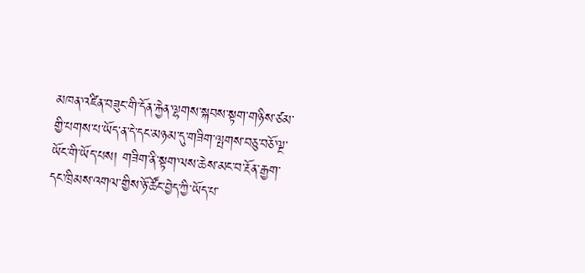མཁན་འཛིན་བཟུང་གི་དོན་རྐྱེན་ལྷགས་སྐབས་སྟག་གཉིས་ཙམ་གྱི་པགས་པ་ཡོད་ན་དེ་དང་མཉམ་དུ་གཟིག་ལྤགས་བཅུ་བཅོ་ལྔ་ཡོང་གི་ཡོད་པས། གཟིག་ནི་སྟག་ལས་ཆེས་མང་བ་རྔོན་རྒྱག་དང་ཁྲིམས་འགལ་གྱིས་ཉོ་ཚོང་བྱེད་ཀྱི་ཡོད་པ་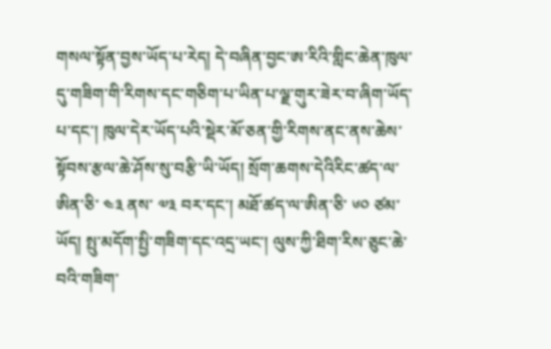གསལ་སྟོན་བྱས་ཡོད་པ་རེད། དེ་བཞིན་བྱང་ཨ་རིའི་གླིང་ཆེན་ཁུལ་དུ་གཟིག་གི་རིགས་དང་གཅིག་པ་ཡིན་པ་ལྗ་གུར་ཟེར་བ་ཞིག་ཡོད་པ་དང་། ཁུལ་དེར་ཡོད་པའི་སྡེར་མོ་ཅན་གྱི་རིགས་ནང་ནས་ཆེས་སྟོབས་རྩལ་ཆེ་ཤོས་སུ་བརྩི་ཡི་ཡོད། སྲོག་ཆགས་དེའིརིང་ཚད་ལ་ཨིན་ཅི་ ༤༣ ནས་ ༧༣ བར་དང་། མཐོ་ཚད་ལ་ཨིན་ཅི་ ༦༠ ཙམ་ཡོད། སྤུ་མདོག་སྤྱི་གཟིག་དང་འདྲ་ཡང་། ལུས་ཀྱི་ཐིག་རིས་ཅུང་ཆེ་བའི་གཟིག་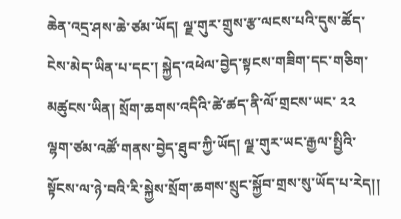ཆེན་འདྲ་ཤས་ཆེ་ཙམ་ཡོད། ལྗ་གུར་གྲུས་རྩ་ལངས་པའི་དུས་ཚོད་ངེས་མེད་ཡིན་པ་དང་། སྐྱེད་འཕེལ་བྱེད་སྟངས་གཟིག་དང་གཅིག་མཚུངས་ཡིན། སྲོག་ཆགས་འདིའི་ཚེ་ཚད་ནི་ལོ་གྲངས་ཡང་ ༢༢ ལྷག་ཙམ་འཚོ་གནས་བྱེད་ཐུབ་ཀྱི་ཡོད། ལྗ་གུར་ཡང་རྒྱལ་སྤྱིའི་སྟོངས་ལ་ཉེ་བའི་རི་སྐྱེས་སྲོག་ཆགས་སྲུང་སྐྱོབ་གྲས་སུ་ཡོད་པ་རེད།།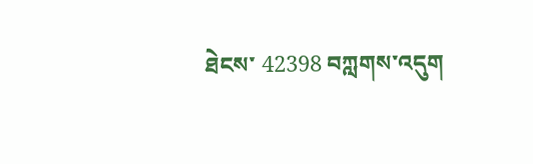ཐེངས་ 42398 བཀླགས་འདུག